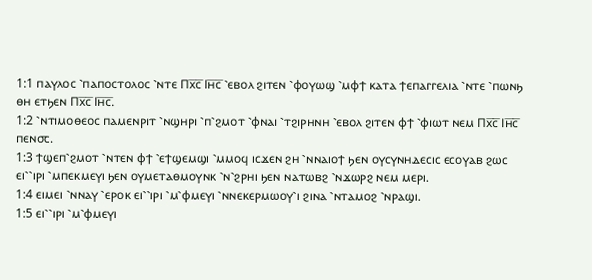1:1 ⲡⲁⲩⲗⲟⲥ ⳿ⲡⲁⲡⲟⲥⲧⲟⲗⲟⲥ ⳿ⲛⲧⲉ Ⲡⲭ̅ⲥ̅ Ⲓⲏ̅ⲥ̅ ⳿ⲉⲃⲟⲗ ϩⲓⲧⲉⲛ ⳿ⲫⲟⲩⲱϣ ⳿ⲙⲫϯ ⲕⲁⲧⲁ ϯⲉⲡⲁⲅⲅⲉⲗⲓⲁ ⳿ⲛⲧⲉ ⳿ⲡⲱⲛϧ ⲑⲏ ⲉⲧϧⲉⲛ Ⲡⲭ̅ⲥ̅ Ⲓⲏ̅ⲥ̅.
1:2 ⳿ⲛⲧⲓⲙⲟⲑⲉⲟⲥ ⲡⲁⲙⲉⲛⲣⲓⲧ ⳿ⲛϣⲏⲣⲓ ⳿ⲡ⳿ϩⲙⲟⲧ ⳿ⲫⲛⲁⲓ ⳿ⲧϩⲓⲣⲏⲛⲏ ⳿ⲉⲃⲟⲗ ϩⲓⲧⲉⲛ ⲫϯ ⳿ⲫⲓⲱⲧ ⲛⲉⲙ Ⲡⲭ̅ⲥ̅ Ⲓⲏ̅ⲥ̅ ⲡⲉⲛ⳪.
1:3 ϯϣⲉⲡ⳿ϩⲙⲟⲧ ⳿ⲛⲧⲉⲛ ⲫϯ ⳿ⲉϯϣⲉⲙϣⲓ ⳿ⲙⲙⲟϥ ⲓⲥϫⲉⲛ ϩⲏ ⳿ⲛⲛⲁⲓⲟϯ ϧⲉⲛ ⲟⲩⲥⲩⲛⲏⲇⲉⲥⲓⲥ ⲉⲥⲟⲩⲁⲃ ϩⲱⲥ ⲉⲓ⳿⳿ⲓⲣⲓ ⳿ⲙⲡⲉⲕⲙⲉⲩⲓ ϧⲉⲛ ⲟⲩⲙⲉⲧⲁⲑⲙⲟⲩⲛⲕ ⳿ⲛ⳿ϩⲣⲏⲓ ϧⲉⲛ ⲛⲁⲧⲱⲃϩ ⳿ⲛϫⲱⲣϩ ⲛⲉⲙ ⲙⲉⲣⲓ.
1:4 ⲉⲓⲙⲉⲓ ⳿ⲛⲛⲁⲩ ⳿ⲉⲣⲟⲕ ⲉⲓ⳿⳿ⲓⲣⲓ ⳿ⲙ⳿ⲫⲙⲉⲩⲓ ⳿ⲛⲛⲉⲕⲉⲣⲙⲱⲟⲩ⳿ⲓ ϩⲓⲛⲁ ⳿ⲛⲧⲁⲙⲟϩ ⳿ⲛⲣⲁϣⲓ.
1:5 ⲉⲓ⳿⳿ⲓⲣⲓ ⳿ⲙ⳿ⲫⲙⲉⲩⲓ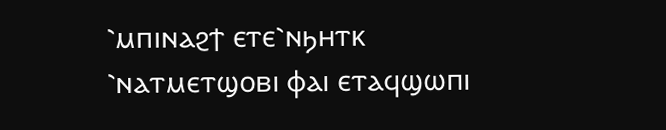⳿ⲙⲡⲓⲛⲁϩϯ ⲉⲧⲉ⳿ⲛϧⲏⲧⲕ ⳿ⲛⲁⲧⲙⲉⲧϣⲟⲃⲓ ⲫⲁⲓ ⲉⲧⲁϥϣⲱⲡⲓ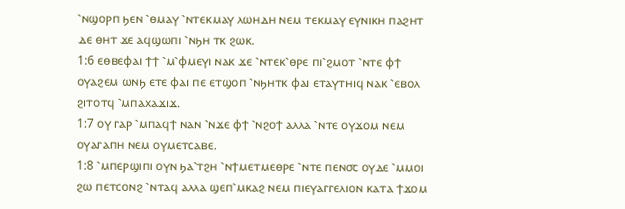⳿ⲛϣⲟⲣⲡ ϧⲉⲛ ⳿ⲑⲙⲁⲩ ⳿ⲛⲧⲉⲕⲙⲁⲩ ⲗⲱⲏⲇⲏ ⲛⲉⲙ ⲧⲉⲕⲙⲁⲩ ⲉⲩⲛⲓⲕⲏ ⲡⲁϩⲏⲧ ⲇⲉ ⲑⲏⲧ ϫⲉ ⲁϥϣⲱⲡⲓ ⳿ⲛϧⲏ ⲧⲕ ϩⲱⲕ.
1:6 ⲉⲑⲃⲉⲫⲁⲓ ϯϯ ⳿ⲙ⳿ⲫⲙⲉⲩⲓ ⲛⲁⲕ ϫⲉ ⳿ⲛⲧⲉⲕ⳿ⲑⲣⲉ ⲡⲓ⳿ϩⲙⲟⲧ ⳿ⲛⲧⲉ ⲫϯ ⲟⲩⲁϩⲉⲙ ⲱⲛϧ ⲉⲧⲉ ⲫⲁⲓ ⲡⲉ ⲉⲧϣⲟⲡ ⳿ⲛϧⲏⲧⲕ ⲫⲁⲓ ⲉⲧⲁⲩⲧⲏⲓϥ ⲛⲁⲕ ⳿ⲉⲃⲟⲗ ϩⲓⲧⲟⲧϥ ⳿ⲙⲡⲁⲭⲁϫⲓϫ.
1:7 ⲟⲩ ⲅⲁⲣ ⳿ⲙⲡⲁϥϯ ⲛⲁⲛ ⳿ⲛϫⲉ ⲫϯ ⳿ⲛϩⲟϯ ⲁⲗⲗⲁ ⳿ⲛⲧⲉ ⲟⲩϫⲟⲙ ⲛⲉⲙ ⲟⲩⲁⲅⲁⲡⲏ ⲛⲉⲙ ⲟⲩⲙⲉⲧⲥⲁⲃⲉ.
1:8 ⳿ⲙⲡⲉⲣϣⲓⲡⲓ ⲟⲩⲛ ϧⲁ⳿ⲧϩⲏ ⳿ⲛϯⲙⲉⲧⲙⲉⲑⲣⲉ ⳿ⲛⲧⲉ ⲡⲉⲛ⳪ ⲟⲩⲇⲉ ⳿ⲙⲙⲟⲓ ϩⲱ ⲡⲉⲧⲥⲟⲛϩ ⳿ⲛⲧⲁϥ ⲁⲗⲗⲁ ϣⲉⲡ⳿ⲙⲕⲁϩ ⲛⲉⲙ ⲡⲓⲉⲩⲁⲅⲅⲉⲗⲓⲟⲛ ⲕⲁⲧⲁ ϯϫⲟⲙ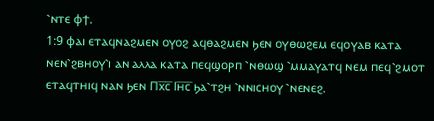⳿ⲛⲧⲉ ⲫϯ.
1:9 ⲫⲁⲓ ⲉⲧⲁϥⲛⲁϩⲙⲉⲛ ⲟⲩⲟϩ ⲁϥⲑⲁϩⲙⲉⲛ ϧⲉⲛ ⲟⲩⲑⲱϩⲉⲙ ⲉϥⲟⲩⲁⲃ ⲕⲁⲧⲁ ⲛⲉⲛ⳿ϩⲃⲏⲟⲩ⳿ⲓ ⲁⲛ ⲁⲗⲗⲁ ⲕⲁⲧⲁ ⲡⲉϥϣⲟⲣⲡ ⳿ⲛⲑⲱϣ ⳿ⲙⲙⲁⲩⲁⲧϥ ⲛⲉⲙ ⲡⲉϥ⳿ϩⲙⲟⲧ ⲉⲧⲁϥⲧⲏⲓϥ ⲛⲁⲛ ϧⲉⲛ Ⲡⲭ̅ⲥ̅ Ⲓⲏ̅ⲥ̅ ϧⲁ⳿ⲧϩⲏ ⳿ⲛⲛⲓⲥⲏⲟⲩ ⳿ⲛⲉⲛⲉϩ.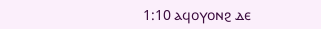1:10 ⲁϥⲟⲩⲟⲛϩ ⲇⲉ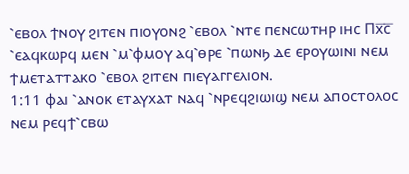⳿ⲉⲃⲟⲗ ϯⲛⲟⲩ ϩⲓⲧⲉⲛ ⲡⲓⲟⲩⲟⲛϩ ⳿ⲉⲃⲟⲗ ⳿ⲛⲧⲉ ⲡⲉⲛⲥⲱⲧⲏⲣ ⲓⲏⲥ Ⲡⲭ̅ⲥ̅ ⳿ⲉⲁϥⲕⲱⲣϥ ⲙⲉⲛ ⳿ⲙ⳿ⲫⲙⲟⲩ ⲁϥ⳿ⲑⲣⲉ ⳿ⲡⲱⲛϧ ⲇⲉ ⲉⲣⲟⲩⲱⲓⲛⲓ ⲛⲉⲙ ϯⲙⲉⲧⲁⲧⲧⲁⲕⲟ ⳿ⲉⲃⲟⲗ ϩⲓⲧⲉⲛ ⲡⲓⲉⲩⲁⲅⲅⲉⲗⲓⲟⲛ.
1:11 ⲫⲁⲓ ⳿ⲁⲛⲟⲕ ⲉⲧⲁⲩⲭⲁⲧ ⲛⲁϥ ⳿ⲛⲣⲉϥϩⲓⲱⲓϣ ⲛⲉⲙ ⲁⲡⲟⲥⲧⲟⲗⲟⲥ ⲛⲉⲙ ⲣⲉϥϯ⳿ⲥⲃⲱ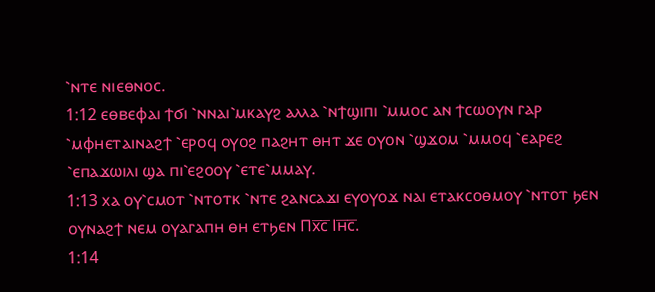⳿ⲛⲧⲉ ⲛⲓⲉⲑⲛⲟⲥ.
1:12 ⲉⲑⲃⲉⲫⲁⲓ ϯϭⲓ ⳿ⲛⲛⲁⲓ⳿ⲙⲕⲁⲩϩ ⲁⲗⲗⲁ ⳿ⲛϯϣⲓⲡⲓ ⳿ⲙⲙⲟⲥ ⲁⲛ ϯⲥⲱⲟⲩⲛ ⲅⲁⲣ ⳿ⲙⲫⲏⲉⲧⲁⲓⲛⲁϩϯ ⳿ⲉⲣⲟϥ ⲟⲩⲟϩ ⲡⲁϩⲏⲧ ⲑⲏⲧ ϫⲉ ⲟⲩⲟⲛ ⳿ϣϫⲟⲙ ⳿ⲙⲙⲟϥ ⳿ⲉⲁⲣⲉϩ ⳿ⲉⲡⲁϫⲱⲓⲗⲓ ϣⲁ ⲡⲓ⳿ⲉϩⲟⲟⲩ ⳿ⲉⲧⲉ⳿ⲙⲙⲁⲩ.
1:13 ⲭⲁ ⲟⲩ⳿ⲥⲙⲟⲧ ⳿ⲛⲧⲟⲧⲕ ⳿ⲛⲧⲉ ϩⲁⲛⲥⲁϫⲓ ⲉⲩⲟⲩⲟϫ ⲛⲁⲓ ⲉⲧⲁⲕⲥⲟⲑⲙⲟⲩ ⳿ⲛⲧⲟⲧ ϧⲉⲛ ⲟⲩⲛⲁϩϯ ⲛⲉⲙ ⲟⲩⲁⲅⲁⲡⲏ ⲑⲏ ⲉⲧϧⲉⲛ Ⲡⲭ̅ⲥ̅ Ⲓⲏ̅ⲥ̅.
1:14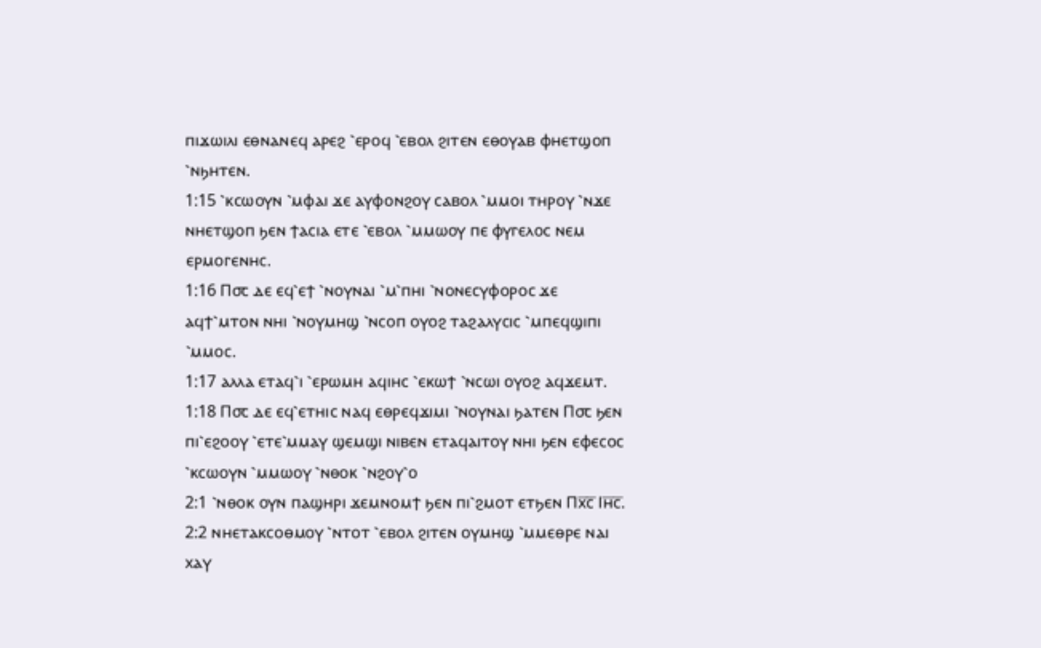ⲡⲓϫⲱⲓⲗⲓ ⲉⲑⲛⲁⲛⲉϥ ⲁⲣⲉϩ ⳿ⲉⲣⲟϥ ⳿ⲉⲃⲟⲗ ϩⲓⲧⲉⲛ ⲉⲑⲟⲩⲁⲃ ⲫⲏⲉⲧϣⲟⲡ ⳿ⲛϧⲏⲧⲉⲛ.
1:15 ⳿ⲕⲥⲱⲟⲩⲛ ⳿ⲙⲫⲁⲓ ϫⲉ ⲁⲩⲫⲟⲛϩⲟⲩ ⲥⲁⲃⲟⲗ ⳿ⲙⲙⲟⲓ ⲧⲏⲣⲟⲩ ⳿ⲛϫⲉ ⲛⲏⲉⲧϣⲟⲡ ϧⲉⲛ ϯⲁⲥⲓⲁ ⲉⲧⲉ ⳿ⲉⲃⲟⲗ ⳿ⲙⲙⲱⲟⲩ ⲡⲉ ⲫⲩⲅⲉⲗⲟⲥ ⲛⲉⲙ ⲉⲣⲙⲟⲅⲉⲛⲏⲥ.
1:16 Ⲡ⳪ ⲇⲉ ⲉϥ⳿ⲉϯ ⳿ⲛⲟⲩⲛⲁⲓ ⳿ⲙ⳿ⲡⲏⲓ ⳿ⲛⲟⲛⲉⲥⲩⲫⲟⲣⲟⲥ ϫⲉ ⲁϥϯ⳿ⲙⲧⲟⲛ ⲛⲏⲓ ⳿ⲛⲟⲩⲙⲏϣ ⳿ⲛⲥⲟⲡ ⲟⲩⲟϩ ⲧⲁϩⲁⲗⲩⲥⲓⲥ ⳿ⲙⲡⲉϥϣⲓⲡⲓ ⳿ⲙⲙⲟⲥ.
1:17 ⲁⲗⲗⲁ ⲉⲧⲁϥ⳿ⲓ ⳿ⲉⲣⲱⲙⲏ ⲁϥⲓⲏⲥ ⳿ⲉⲕⲱϯ ⳿ⲛⲥⲱⲓ ⲟⲩⲟϩ ⲁϥϫⲉⲙⲧ.
1:18 Ⲡ⳪ ⲇⲉ ⲉϥ⳿ⲉⲧⲏⲓⲥ ⲛⲁϥ ⲉⲑⲣⲉϥϫⲓⲙⲓ ⳿ⲛⲟⲩⲛⲁⲓ ϧⲁⲧⲉⲛ Ⲡ⳪ ϧⲉⲛ ⲡⲓ⳿ⲉϩⲟⲟⲩ ⳿ⲉⲧⲉ⳿ⲙⲙⲁⲩ ϣⲉⲙϣⲓ ⲛⲓⲃⲉⲛ ⲉⲧⲁϥⲁⲓⲧⲟⲩ ⲛⲏⲓ ϧⲉⲛ ⲉⲫⲉⲥⲟⲥ ⳿ⲕⲥⲱⲟⲩⲛ ⳿ⲙⲙⲱⲟⲩ ⳿ⲛⲑⲟⲕ ⳿ⲛϩⲟⲩ⳿ⲟ
2:1 ⳿ⲛⲑⲟⲕ ⲟⲩⲛ ⲡⲁϣⲏⲣⲓ ϫⲉⲙⲛⲟⲙϯ ϧⲉⲛ ⲡⲓ⳿ϩⲙⲟⲧ ⲉⲧϧⲉⲛ Ⲡⲭ̅ⲥ̅ Ⲓⲏ̅ⲥ̅.
2:2 ⲛⲏⲉⲧⲁⲕⲥⲟⲑⲙⲟⲩ ⳿ⲛⲧⲟⲧ ⳿ⲉⲃⲟⲗ ϩⲓⲧⲉⲛ ⲟⲩⲙⲏϣ ⳿ⲙⲙⲉⲑⲣⲉ ⲛⲁⲓ ⲭⲁⲩ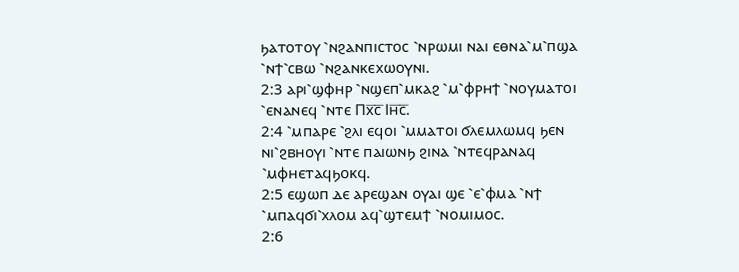ϧⲁⲧⲟⲧⲟⲩ ⳿ⲛϩⲁⲛⲡⲓⲥⲧⲟⲥ ⳿ⲛⲣⲱⲙⲓ ⲛⲁⲓ ⲉⲑⲛⲁ⳿ⲙ⳿ⲡϣⲁ ⳿ⲛϯ⳿ⲥⲃⲱ ⳿ⲛϩⲁⲛⲕⲉⲭⲱⲟⲩⲛⲓ.
2:3 ⲁⲣⲓ⳿ϣⲫⲏⲣ ⳿ⲛϣⲉⲡ⳿ⲙⲕⲁϩ ⳿ⲙ⳿ⲫⲣⲏϯ ⳿ⲛⲟⲩⲙⲁⲧⲟⲓ ⳿ⲉⲛⲁⲛⲉϥ ⳿ⲛⲧⲉ Ⲡⲭ̅ⲥ̅ Ⲓⲏ̅ⲥ̅.
2:4 ⳿ⲙⲡⲁⲣⲉ ⳿ϩⲗⲓ ⲉϥⲟⲓ ⳿ⲙⲙⲁⲧⲟⲓ ϭⲗⲉⲙⲗⲱⲙϥ ϧⲉⲛ ⲛⲓ⳿ϩⲃⲏⲟⲩⲓ ⳿ⲛⲧⲉ ⲡⲁⲓⲱⲛϧ ϩⲓⲛⲁ ⳿ⲛⲧⲉϥⲣⲁⲛⲁϥ ⳿ⲙⲫⲏⲉⲧⲁϥϧⲟⲕϥ.
2:5 ⲉϣⲱⲡ ⲇⲉ ⲁⲣⲉϣⲁⲛ ⲟⲩⲁⲓ ϣⲉ ⳿ⲉ⳿ⲫⲙⲁ ⳿ⲛϯ ⳿ⲙⲡⲁϥϭⲓ⳿ⲭⲗⲟⲙ ⲁϥ⳿ϣⲧⲉⲙϯ ⳿ⲛⲟⲙⲓⲙⲟⲥ.
2:6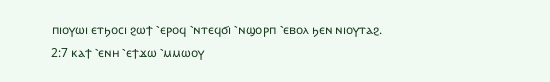ⲡⲓⲟⲩⲱⲓ ⲉⲧϧⲟⲥⲓ ϩⲱϯ ⳿ⲉⲣⲟϥ ⳿ⲛⲧⲉϥϭⲓ ⳿ⲛϣⲟⲣⲡ ⳿ⲉⲃⲟⲗ ϧⲉⲛ ⲛⲓⲟⲩⲧⲁϩ.
2:7 ⲕⲁϯ ⳿ⲉⲛⲏ ⳿ⲉϯϫⲱ ⳿ⲙⲙⲱⲟⲩ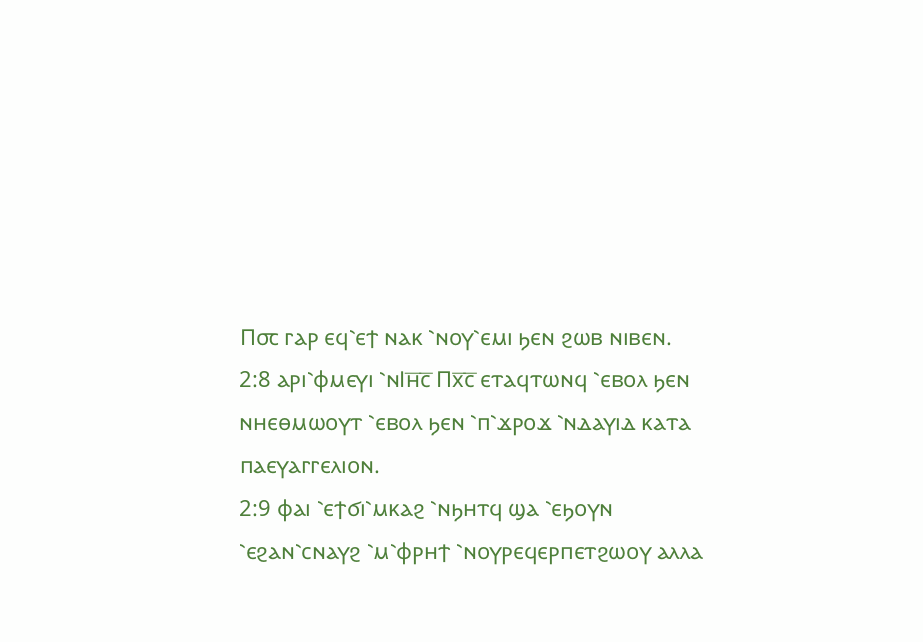Ⲡ⳪ ⲅⲁⲣ ⲉϥ⳿ⲉϯ ⲛⲁⲕ ⳿ⲛⲟⲩ⳿ⲉⲙⲓ ϧⲉⲛ ϩⲱⲃ ⲛⲓⲃⲉⲛ.
2:8 ⲁⲣⲓ⳿ⲫⲙⲉⲩⲓ ⳿ⲛⲒⲏ̅ⲥ̅ Ⲡⲭ̅ⲥ̅ ⲉⲧⲁϥⲧⲱⲛϥ ⳿ⲉⲃⲟⲗ ϧⲉⲛ ⲛⲏⲉⲑⲙⲱⲟⲩⲧ ⳿ⲉⲃⲟⲗ ϧⲉⲛ ⳿ⲡ⳿ϫⲣⲟϫ ⳿ⲛⲇⲁⲩⲓⲇ ⲕⲁⲧⲁ ⲡⲁⲉⲩⲁⲅⲅⲉⲗⲓⲟⲛ.
2:9 ⲫⲁⲓ ⳿ⲉϯϭⲓ⳿ⲙⲕⲁϩ ⳿ⲛϧⲏⲧϥ ϣⲁ ⳿ⲉϧⲟⲩⲛ ⳿ⲉϩⲁⲛ⳿ⲥⲛⲁⲩϩ ⳿ⲙ⳿ⲫⲣⲏϯ ⳿ⲛⲟⲩⲣⲉϥⲉⲣⲡⲉⲧϩⲱⲟⲩ ⲁⲗⲗⲁ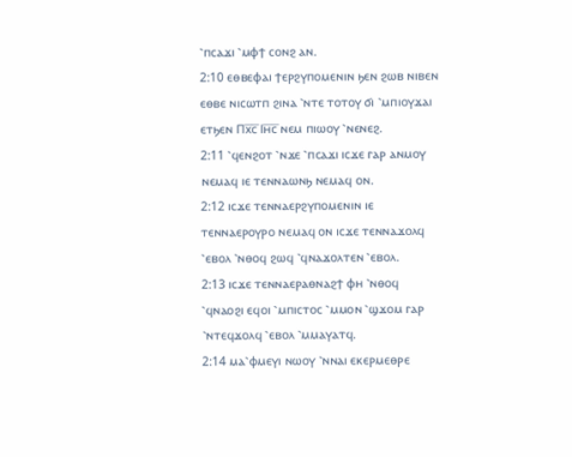⳿ⲡⲥⲁϫⲓ ⳿ⲙⲫϯ ⲥⲟⲛϩ ⲁⲛ.
2:10 ⲉⲑⲃⲉⲫⲁⲓ ϯⲉⲣϩⲩⲡⲟⲙⲉⲛⲓⲛ ϧⲉⲛ ϩⲱⲃ ⲛⲓⲃⲉⲛ ⲉⲑⲃⲉ ⲛⲓⲥⲱⲧⲡ ϩⲓⲛⲁ ⳿ⲛⲧⲉ ⲧⲟⲧⲟⲩ ϭⲓ ⳿ⲙⲡⲓⲟⲩϫⲁⲓ ⲉⲧϧⲉⲛ Ⲡⲭ̅ⲥ̅ Ⲓⲏ̅ⲥ̅ ⲛⲉⲙ ⲡⲓⲱⲟⲩ ⳿ⲛⲉⲛⲉϩ.
2:11 ⳿ϥⲉⲛϩⲟⲧ ⳿ⲛϫⲉ ⳿ⲡⲥⲁϫⲓ ⲓⲥϫⲉ ⲅⲁⲣ ⲁⲛⲙⲟⲩ ⲛⲉⲙⲁϥ ⲓⲉ ⲧⲉⲛⲛⲁⲱⲛϧ ⲛⲉⲙⲁϥ ⲟⲛ.
2:12 ⲓⲥϫⲉ ⲧⲉⲛⲛⲁⲉⲣϩⲩⲡⲟⲙⲉⲛⲓⲛ ⲓⲉ ⲧⲉⲛⲛⲁⲉⲣⲟⲩⲣⲟ ⲛⲉⲙⲁϥ ⲟⲛ ⲓⲥϫⲉ ⲧⲉⲛⲛⲁϫⲟⲗϥ ⳿ⲉⲃⲟⲗ ⳿ⲛⲑⲟϥ ϩⲱϥ ⳿ϥⲛⲁϫⲟⲗⲧⲉⲛ ⳿ⲉⲃⲟⲗ.
2:13 ⲓⲥϫⲉ ⲧⲉⲛⲛⲁⲉⲣⲁⲑⲛⲁϩϯ ⲫⲏ ⳿ⲛⲑⲟϥ ⳿ϥⲛⲁⲟϩⲓ ⲉϥⲟⲓ ⳿ⲙⲡⲓⲥⲧⲟⲥ ⳿ⲙⲙⲟⲛ ⳿ϣϫⲟⲙ ⲅⲁⲣ ⳿ⲛⲧⲉϥϫⲟⲗϥ ⳿ⲉⲃⲟⲗ ⳿ⲙⲙⲁⲩⲁⲧϥ.
2:14 ⲙⲁ⳿ⲫⲙⲉⲩⲓ ⲛⲱⲟⲩ ⳿ⲛⲛⲁⲓ ⲉⲕⲉⲣⲙⲉⲑⲣⲉ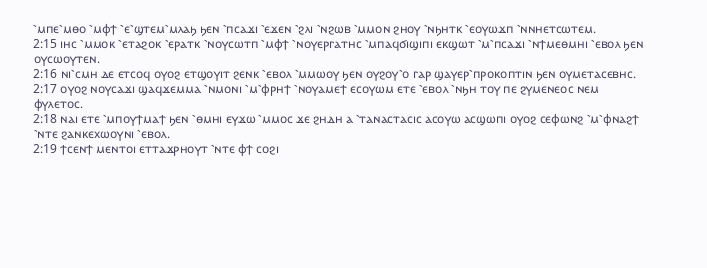⳿ⲙⲡⲉ⳿ⲙⲑⲟ ⳿ⲙⲫϯ ⳿ⲉ⳿ϣⲧⲉⲙ⳿ⲙⲗⲁϧ ϧⲉⲛ ⳿ⲡⲥⲁϫⲓ ⳿ⲉϫⲉⲛ ⳿ϩⲗⲓ ⳿ⲛϩⲱⲃ ⳿ⲙⲙⲟⲛ ϩⲏⲟⲩ ⳿ⲛϧⲏⲧⲕ ⳿ⲉⲟⲩⲱϫⲡ ⳿ⲛⲛⲏⲉⲧⲥⲱⲧⲉⲙ.
2:15 ⲓⲏⲥ ⳿ⲙⲙⲟⲕ ⳿ⲉⲧⲁϩⲟⲕ ⳿ⲉⲣⲁⲧⲕ ⳿ⲛⲟⲩⲥⲱⲧⲡ ⳿ⲙⲫϯ ⳿ⲛⲟⲩⲉⲣⲅⲁⲧⲏⲥ ⳿ⲙⲡⲁϥϭⲓϣⲓⲡⲓ ⲉⲕϣⲱⲧ ⳿ⲙ⳿ⲡⲥⲁϫⲓ ⳿ⲛϯⲙⲉⲑⲙⲏⲓ ⳿ⲉⲃⲟⲗ ϧⲉⲛ ⲟⲩⲥⲱⲟⲩⲧⲉⲛ.
2:16 ⲛⲓ⳿ⲥⲙⲏ ⲇⲉ ⲉⲧⲥⲟϥ ⲟⲩⲟϩ ⲉⲧϣⲟⲩⲓⲧ ϩⲉⲛⲕ ⳿ⲉⲃⲟⲗ ⳿ⲙⲙⲱⲟⲩ ϧⲉⲛ ⲟⲩϩⲟⲩ⳿ⲟ ⲅⲁⲣ ϣⲁⲩⲉⲣ⳿ⲡⲣⲟⲕⲟⲡⲧⲓⲛ ϧⲉⲛ ⲟⲩⲙⲉⲧⲁⲥⲉⲃⲏⲥ.
2:17 ⲟⲩⲟϩ ⲛⲟⲩⲥⲁϫⲓ ϣⲁϥϫⲉⲙⲙⲁ ⳿ⲛⲙⲟⲛⲓ ⳿ⲙ⳿ⲫⲣⲏϯ ⳿ⲛⲟⲩⲁⲙⲉϯ ⲉⲥⲟⲩⲱⲙ ⲉⲧⲉ ⳿ⲉⲃⲟⲗ ⳿ⲛϧⲏ ⲧⲟⲩ ⲡⲉ ϩⲩⲙⲉⲛⲉⲟⲥ ⲛⲉⲙ ⲫⲩⲗⲉⲧⲟⲥ.
2:18 ⲛⲁⲓ ⲉⲧⲉ ⳿ⲙⲡⲟⲩϯⲙⲁϯ ϧⲉⲛ ⳿ⲑⲙⲏⲓ ⲉⲩϫⲱ ⳿ⲙⲙⲟⲥ ϫⲉ ϩⲏⲇⲏ ⲁ ⳿ⲧⲁⲛⲁⲥⲧⲁⲥⲓⲥ ⲁⲥⲟⲩⲱ ⲁⲥϣⲱⲡⲓ ⲟⲩⲟϩ ⲥⲉⲫⲱⲛϩ ⳿ⲙ⳿ⲫⲛⲁϩϯ ⳿ⲛⲧⲉ ϩⲁⲛⲕⲉⲭⲱⲟⲩⲛⲓ ⳿ⲉⲃⲟⲗ.
2:19 ϯⲥⲉⲛϯ ⲙⲉⲛⲧⲟⲓ ⲉⲧⲧⲁϫⲣⲏⲟⲩⲧ ⳿ⲛⲧⲉ ⲫϯ ⲥⲟϩⲓ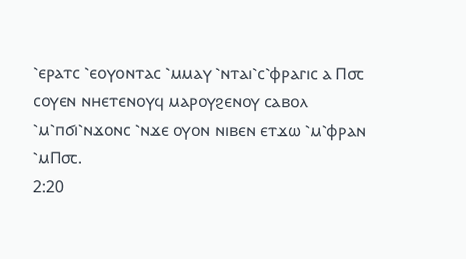⳿ⲉⲣⲁⲧⲥ ⳿ⲉⲟⲩⲟⲛⲧⲁⲥ ⳿ⲙⲙⲁⲩ ⳿ⲛⲧⲁⲓ⳿ⲥ⳿ⲫⲣⲁⲅⲓⲥ ⲁ Ⲡ⳪ ⲥⲟⲩⲉⲛ ⲛⲏⲉⲧⲉⲛⲟⲩϥ ⲙⲁⲣⲟⲩϩⲉⲛⲟⲩ ⲥⲁⲃⲟⲗ ⳿ⲙ⳿ⲡϭⲓ⳿ⲛϫⲟⲛⲥ ⳿ⲛϫⲉ ⲟⲩⲟⲛ ⲛⲓⲃⲉⲛ ⲉⲧϫⲱ ⳿ⲙ⳿ⲫⲣⲁⲛ ⳿ⲙⲠ⳪.
2:20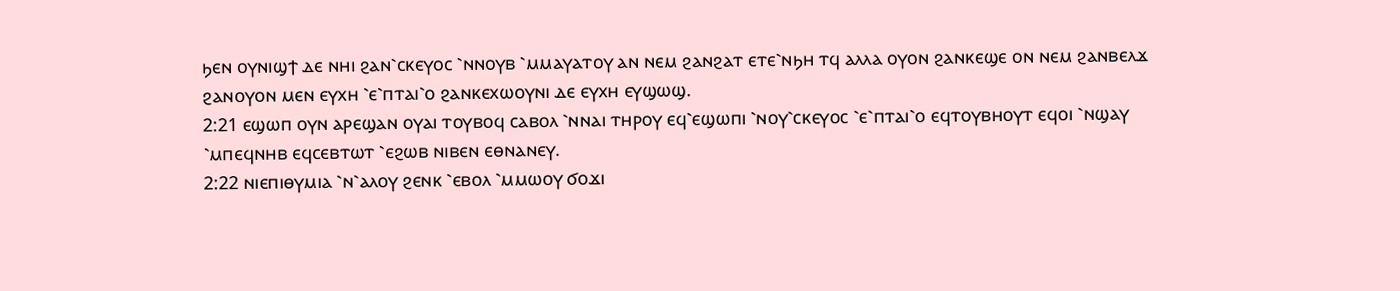ϧⲉⲛ ⲟⲩⲛⲓϣϯ ⲇⲉ ⲛⲏⲓ ϩⲁⲛ⳿ⲥⲕⲉⲩⲟⲥ ⳿ⲛⲛⲟⲩⲃ ⳿ⲙⲙⲁⲩⲁⲧⲟⲩ ⲁⲛ ⲛⲉⲙ ϩⲁⲛϩⲁⲧ ⲉⲧⲉ⳿ⲛϧⲏ ⲧϥ ⲁⲗⲗⲁ ⲟⲩⲟⲛ ϩⲁⲛⲕⲉϣⲉ ⲟⲛ ⲛⲉⲙ ϩⲁⲛⲃⲉⲗϫ ϩⲁⲛⲟⲩⲟⲛ ⲙⲉⲛ ⲉⲩⲭⲏ ⳿ⲉ⳿ⲡⲧⲁⲓ⳿ⲟ ϩⲁⲛⲕⲉⲭⲱⲟⲩⲛⲓ ⲇⲉ ⲉⲩⲭⲏ ⲉⲩϣⲱϣ.
2:21 ⲉϣⲱⲡ ⲟⲩⲛ ⲁⲣⲉϣⲁⲛ ⲟⲩⲁⲓ ⲧⲟⲩⲃⲟϥ ⲥⲁⲃⲟⲗ ⳿ⲛⲛⲁⲓ ⲧⲏⲣⲟⲩ ⲉϥ⳿ⲉϣⲱⲡⲓ ⳿ⲛⲟⲩ⳿ⲥⲕⲉⲩⲟⲥ ⳿ⲉ⳿ⲡⲧⲁⲓ⳿ⲟ ⲉϥⲧⲟⲩⲃⲏⲟⲩⲧ ⲉϥⲟⲓ ⳿ⲛϣⲁⲩ ⳿ⲙⲡⲉϥⲛⲏⲃ ⲉϥⲥⲉⲃⲧⲱⲧ ⳿ⲉϩⲱⲃ ⲛⲓⲃⲉⲛ ⲉⲑⲛⲁⲛⲉⲩ.
2:22 ⲛⲓⲉⲡⲓⲑⲩⲙⲓⲁ ⳿ⲛ⳿ⲁⲗⲟⲩ ϩⲉⲛⲕ ⳿ⲉⲃⲟⲗ ⳿ⲙⲙⲱⲟⲩ ϭⲟϫⲓ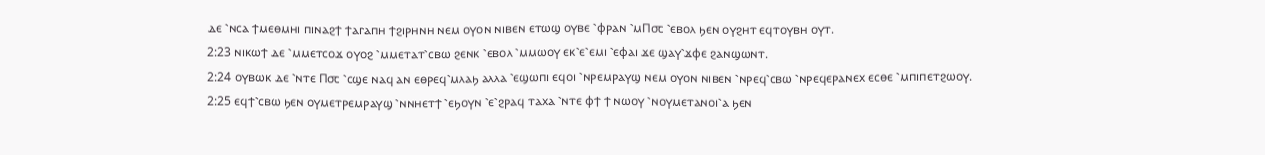ⲇⲉ ⳿ⲛⲥⲁ ϯⲙⲉⲑⲙⲏⲓ ⲡⲓⲛⲁϩϯ ϯⲁⲅⲁⲡⲏ ϯϩⲓⲣⲏⲛⲏ ⲛⲉⲙ ⲟⲩⲟⲛ ⲛⲓⲃⲉⲛ ⲉⲧⲱϣ ⲟⲩⲃⲉ ⳿ⲫⲣⲁⲛ ⳿ⲙⲠ⳪ ⳿ⲉⲃⲟⲗ ϧⲉⲛ ⲟⲩϩⲏⲧ ⲉϥⲧⲟⲩⲃⲏ ⲟⲩⲧ.
2:23 ⲛⲓⲕⲱϯ ⲇⲉ ⳿ⲙⲙⲉⲧⲥⲟϫ ⲟⲩⲟϩ ⳿ⲙⲙⲉⲧⲁⲧ⳿ⲥⲃⲱ ϩⲉⲛⲕ ⳿ⲉⲃⲟⲗ ⳿ⲙⲙⲱⲟⲩ ⲉⲕ⳿ⲉ⳿ⲉⲙⲓ ⳿ⲉⲫⲁⲓ ϫⲉ ϣⲁⲩ⳿ϫⲫⲉ ϩⲁⲛϣⲱⲛⲧ.
2:24 ⲟⲩⲃⲱⲕ ⲇⲉ ⳿ⲛⲧⲉ Ⲡ⳪ ⳿ⲥϣⲉ ⲛⲁϥ ⲁⲛ ⲉⲑⲣⲉϥ⳿ⲙⲗⲁϧ ⲁⲗⲗⲁ ⳿ⲉϣⲱⲡⲓ ⲉϥⲟⲓ ⳿ⲛⲣⲉⲙⲣⲁⲩϣ ⲛⲉⲙ ⲟⲩⲟⲛ ⲛⲓⲃⲉⲛ ⳿ⲛⲣⲉϥ⳿ⲥⲃⲱ ⳿ⲛⲣⲉϥⲉⲣⲁⲛⲉⲭ ⲉⲥⲑⲉ ⳿ⲙⲡⲓⲡⲉⲧϩⲱⲟⲩ.
2:25 ⲉϥϯ⳿ⲥⲃⲱ ϧⲉⲛ ⲟⲩⲙⲉⲧⲣⲉⲙⲣⲁⲩϣ ⳿ⲛⲛⲏⲉⲧϯ ⳿ⲉϧⲟⲩⲛ ⳿ⲉ⳿ϩⲣⲁϥ ⲧⲁⲭⲁ ⳿ⲛⲧⲉ ⲫϯ ϯ ⲛⲱⲟⲩ ⳿ⲛⲟⲩⲙⲉⲧⲁⲛⲟⲓ⳿ⲁ ϧⲉⲛ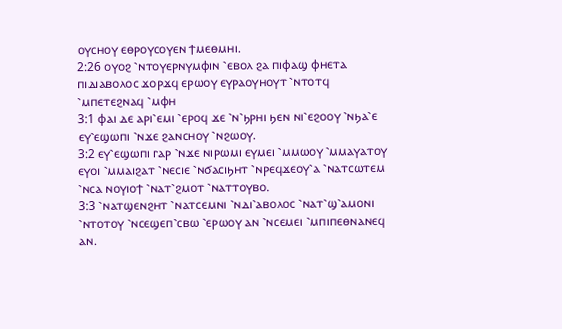ⲟⲩⲥⲏⲟⲩ ⲉⲑⲣⲟⲩⲥⲟⲩⲉⲛ ϯⲙⲉⲑⲙⲏⲓ.
2:26 ⲟⲩⲟϩ ⳿ⲛⲧⲟⲩⲉⲣⲛⲩⲙⲫⲓⲛ ⳿ⲉⲃⲟⲗ ϩⲁ ⲡⲓⲫⲁϣ ⲫⲏⲉⲧⲁ ⲡⲓⲇⲓⲁⲃⲟⲗⲟⲥ ϫⲟⲣϫϥ ⲉⲣⲱⲟⲩ ⲉⲩⲣⲁⲟⲩⲏⲟⲩⲧ ⳿ⲛⲧⲟⲧϥ ⳿ⲙⲡⲉⲧⲉϩⲛⲁϥ ⳿ⲙⲫⲏ
3:1 ⲫⲁⲓ ⲇⲉ ⲁⲣⲓ⳿ⲉⲙⲓ ⳿ⲉⲣⲟϥ ϫⲉ ⳿ⲛ⳿ϧⲣⲏⲓ ϧⲉⲛ ⲛⲓ⳿ⲉϩⲟⲟⲩ ⳿ⲛϧⲁ⳿ⲉ ⲉⲩ⳿ⲉϣⲱⲡⲓ ⳿ⲛϫⲉ ϩⲁⲛⲥⲏⲟⲩ ⳿ⲛϩⲱⲟⲩ.
3:2 ⲉⲩ⳿ⲉϣⲱⲡⲓ ⲅⲁⲣ ⳿ⲛϫⲉ ⲛⲓⲣⲱⲙⲓ ⲉⲩⲙⲉⲓ ⳿ⲙⲙⲱⲟⲩ ⳿ⲙⲙⲁⲩⲁⲧⲟⲩ ⲉⲩⲟⲓ ⳿ⲙⲙⲁⲓϩⲁⲧ ⳿ⲛⲉⲥⲓⲉ ⳿ⲛϭⲁⲥⲓϧⲏⲧ ⳿ⲛⲣⲉϥϫⲉⲟⲩ⳿ⲁ ⳿ⲛⲁⲧⲥⲱⲧⲉⲙ ⳿ⲛⲥⲁ ⲛⲟⲩⲓⲟϯ ⳿ⲛⲁⲧ⳿ϩⲙⲟⲧ ⳿ⲛⲁⲧⲧⲟⲩⲃⲟ.
3:3 ⳿ⲛⲁⲧϣⲉⲛϩⲏⲧ ⳿ⲛⲁⲧⲥⲉⲙⲛⲓ ⳿ⲛⲇⲓ⳿ⲁⲃⲟⲗⲟⲥ ⳿ⲛⲁⲧ⳿ϣ⳿ⲁⲙⲟⲛⲓ ⳿ⲛⲧⲟⲧⲟⲩ ⳿ⲛⲥⲉϣⲉⲡ⳿ⲥⲃⲱ ⳿ⲉⲣⲱⲟⲩ ⲁⲛ ⳿ⲛⲥⲉⲙⲉⲓ ⳿ⲙⲡⲓⲡⲉⲑⲛⲁⲛⲉϥ ⲁⲛ.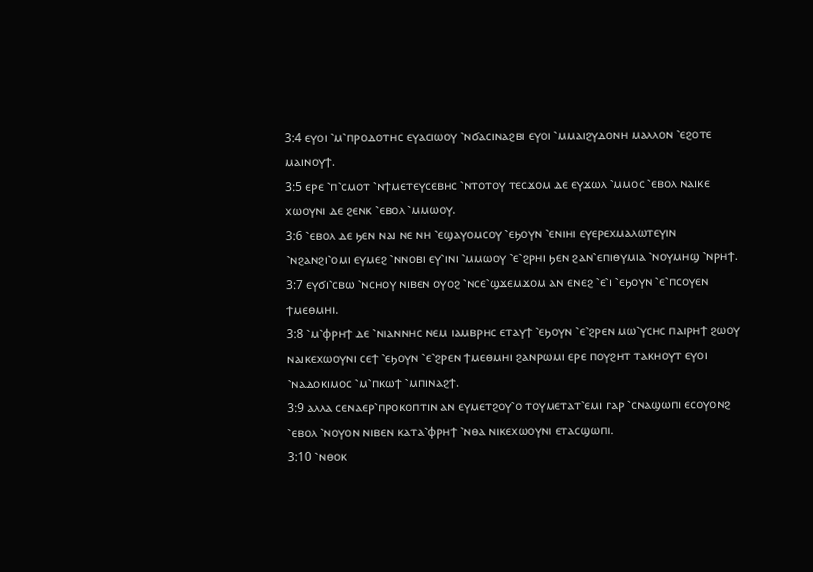3:4 ⲉⲩⲟⲓ ⳿ⲙ⳿ⲡⲣⲟⲇⲟⲧⲏⲥ ⲉⲩⲁⲥⲓⲱⲟⲩ ⳿ⲛϭⲁⲥⲓⲛⲁϩⲃⲓ ⲉⲩⲟⲓ ⳿ⲙⲙⲁⲓϩⲩⲇⲟⲛⲏ ⲙⲁⲗⲗⲟⲛ ⳿ⲉϩⲟⲧⲉ ⲙⲁⲓⲛⲟⲩϯ.
3:5 ⲉⲣⲉ ⳿ⲡ⳿ⲥⲙⲟⲧ ⳿ⲛϯⲙⲉⲧⲉⲩⲥⲉⲃⲏⲥ ⳿ⲛⲧⲟⲧⲟⲩ ⲧⲉⲥϫⲟⲙ ⲇⲉ ⲉⲩϫⲱⲗ ⳿ⲙⲙⲟⲥ ⳿ⲉⲃⲟⲗ ⲛⲁⲓⲕⲉ ⲭⲱⲟⲩⲛⲓ ⲇⲉ ϩⲉⲛⲕ ⳿ⲉⲃⲟⲗ ⳿ⲙⲙⲱⲟⲩ.
3:6 ⳿ⲉⲃⲟⲗ ⲇⲉ ϧⲉⲛ ⲛⲁⲓ ⲛⲉ ⲛⲏ ⳿ⲉϣⲁⲩⲟⲙⲥⲟⲩ ⳿ⲉϧⲟⲩⲛ ⳿ⲉⲛⲓⲏⲓ ⲉⲩⲉⲣⲉⲭⲙⲁⲗⲱⲧⲉⲩⲓⲛ ⳿ⲛϩⲁⲛϩⲓ⳿ⲟⲙⲓ ⲉⲩⲙⲉϩ ⳿ⲛⲛⲟⲃⲓ ⲉⲩ⳿ⲓⲛⲓ ⳿ⲙⲙⲱⲟⲩ ⳿ⲉ⳿ϩⲣⲏⲓ ϧⲉⲛ ϩⲁⲛ⳿ⲉⲡⲓⲑⲩⲙⲓⲁ ⳿ⲛⲟⲩⲙⲏϣ ⳿ⲛⲣⲏϯ.
3:7 ⲉⲩϭⲓ⳿ⲥⲃⲱ ⳿ⲛⲥⲏⲟⲩ ⲛⲓⲃⲉⲛ ⲟⲩⲟϩ ⳿ⲛⲥⲉ⳿ϣϫⲉⲙϫⲟⲙ ⲁⲛ ⲉⲛⲉϩ ⳿ⲉ⳿ⲓ ⳿ⲉϧⲟⲩⲛ ⳿ⲉ⳿ⲡⲥⲟⲩⲉⲛ ϯⲙⲉⲑⲙⲏⲓ.
3:8 ⳿ⲙ⳿ⲫⲣⲏϯ ⲇⲉ ⳿ⲛⲓⲁⲛⲛⲏⲥ ⲛⲉⲙ ⲓⲁⲙⲃⲣⲏⲥ ⲉⲧⲁⲩϯ ⳿ⲉϧⲟⲩⲛ ⳿ⲉ⳿ϩⲣⲉⲛ ⲙⲱ⳿ⲩⲥⲏⲥ ⲡⲁⲓⲣⲏϯ ϩⲱⲟⲩ ⲛⲁⲓⲕⲉⲭⲱⲟⲩⲛⲓ ⲥⲉϯ ⳿ⲉϧⲟⲩⲛ ⳿ⲉ⳿ϩⲣⲉⲛ ϯⲙⲉⲑⲙⲏⲓ ϩⲁⲛⲣⲱⲙⲓ ⲉⲣⲉ ⲡⲟⲩϩⲏⲧ ⲧⲁⲕⲏⲟⲩⲧ ⲉⲩⲟⲓ ⳿ⲛⲁⲇⲟⲕⲓⲙⲟⲥ ⳿ⲙ⳿ⲡⲕⲱϯ ⳿ⲙⲡⲓⲛⲁϩϯ.
3:9 ⲁⲗⲗⲁ ⲥⲉⲛⲁⲉⲣ⳿ⲡⲣⲟⲕⲟⲡⲧⲓⲛ ⲁⲛ ⲉⲩⲙⲉⲧϩⲟⲩ⳿ⲟ ⲧⲟⲩⲙⲉⲧⲁⲧ⳿ⲉⲙⲓ ⲅⲁⲣ ⳿ⲥⲛⲁϣⲱⲡⲓ ⲉⲥⲟⲩⲟⲛϩ ⳿ⲉⲃⲟⲗ ⳿ⲛⲟⲩⲟⲛ ⲛⲓⲃⲉⲛ ⲕⲁⲧⲁ⳿ⲫⲣⲏϯ ⳿ⲛⲑⲁ ⲛⲓⲕⲉⲭⲱⲟⲩⲛⲓ ⲉⲧⲁⲥϣⲱⲡⲓ.
3:10 ⳿ⲛⲑⲟⲕ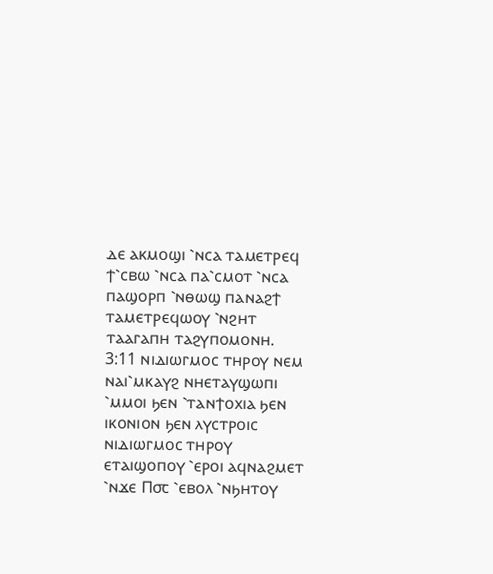ⲇⲉ ⲁⲕⲙⲟϣⲓ ⳿ⲛⲥⲁ ⲧⲁⲙⲉⲧⲣⲉϥ ϯ⳿ⲥⲃⲱ ⳿ⲛⲥⲁ ⲡⲁ⳿ⲥⲙⲟⲧ ⳿ⲛⲥⲁ ⲡⲁϣⲟⲣⲡ ⳿ⲛⲑⲱϣ ⲡⲁⲛⲁϩϯ ⲧⲁⲙⲉⲧⲣⲉϥⲱⲟⲩ ⳿ⲛϩⲏⲧ ⲧⲁⲁⲅⲁⲡⲏ ⲧⲁϩⲩⲡⲟⲙⲟⲛⲏ.
3:11 ⲛⲓⲇⲓⲱⲅⲙⲟⲥ ⲧⲏⲣⲟⲩ ⲛⲉⲙ ⲛⲁⲓ⳿ⲙⲕⲁⲩϩ ⲛⲏⲉⲧⲁⲩϣⲱⲡⲓ ⳿ⲙⲙⲟⲓ ϧⲉⲛ ⳿ⲧⲁⲛϯⲟⲭⲓⲁ ϧⲉⲛ ⲓⲕⲟⲛⲓⲟⲛ ϧⲉⲛ ⲗⲩⲥⲧⲣⲟⲓⲥ ⲛⲓⲇⲓⲱⲅⲙⲟⲥ ⲧⲏⲣⲟⲩ ⲉⲧⲁⲓϣⲟⲡⲟⲩ ⳿ⲉⲣⲟⲓ ⲁϥⲛⲁϩⲙⲉⲧ ⳿ⲛϫⲉ Ⲡ⳪ ⳿ⲉⲃⲟⲗ ⳿ⲛϧⲏⲧⲟⲩ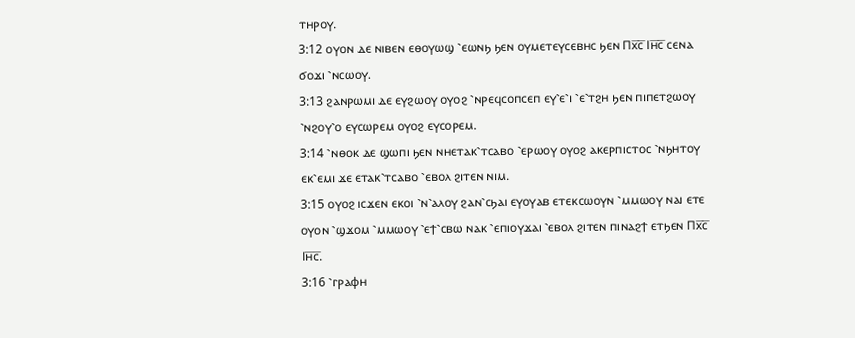ⲧⲏⲣⲟⲩ.
3:12 ⲟⲩⲟⲛ ⲇⲉ ⲛⲓⲃⲉⲛ ⲉⲑⲟⲩⲱϣ ⳿ⲉⲱⲛϧ ϧⲉⲛ ⲟⲩⲙⲉⲧⲉⲩⲥⲉⲃⲏⲥ ϧⲉⲛ Ⲡⲭ̅ⲥ̅ Ⲓⲏ̅ⲥ̅ ⲥⲉⲛⲁ ϭⲟϫⲓ ⳿ⲛⲥⲱⲟⲩ.
3:13 ϩⲁⲛⲣⲱⲙⲓ ⲇⲉ ⲉⲩϩⲱⲟⲩ ⲟⲩⲟϩ ⳿ⲛⲣⲉϥⲥⲟⲡⲥⲉⲡ ⲉⲩ⳿ⲉ⳿ⲓ ⳿ⲉ⳿ⲧϩⲏ ϧⲉⲛ ⲡⲓⲡⲉⲧϩⲱⲟⲩ ⳿ⲛϩⲟⲩ⳿ⲟ ⲉⲩⲥⲱⲣⲉⲙ ⲟⲩⲟϩ ⲉⲩⲥⲟⲣⲉⲙ.
3:14 ⳿ⲛⲑⲟⲕ ⲇⲉ ϣⲱⲡⲓ ϧⲉⲛ ⲛⲏⲉⲧⲁⲕ⳿ⲧⲥⲁⲃⲟ ⳿ⲉⲣⲱⲟⲩ ⲟⲩⲟϩ ⲁⲕⲉⲣⲡⲓⲥⲧⲟⲥ ⳿ⲛϧⲏⲧⲟⲩ ⲉⲕ⳿ⲉⲙⲓ ϫⲉ ⲉⲧⲁⲕ⳿ⲧⲥⲁⲃⲟ ⳿ⲉⲃⲟⲗ ϩⲓⲧⲉⲛ ⲛⲓⲙ.
3:15 ⲟⲩⲟϩ ⲓⲥϫⲉⲛ ⲉⲕⲟⲓ ⳿ⲛ⳿ⲁⲗⲟⲩ ϩⲁⲛ⳿ⲥϧⲁⲓ ⲉⲩⲟⲩⲁⲃ ⲉⲧⲉⲕⲥⲱⲟⲩⲛ ⳿ⲙⲙⲱⲟⲩ ⲛⲁⲓ ⲉⲧⲉ ⲟⲩⲟⲛ ⳿ϣϫⲟⲙ ⳿ⲙⲙⲱⲟⲩ ⳿ⲉϯ⳿ⲥⲃⲱ ⲛⲁⲕ ⳿ⲉⲡⲓⲟⲩϫⲁⲓ ⳿ⲉⲃⲟⲗ ϩⲓⲧⲉⲛ ⲡⲓⲛⲁϩϯ ⲉⲧϧⲉⲛ Ⲡⲭ̅ⲥ̅ Ⲓⲏ̅ⲥ̅.
3:16 ⳿ⲅⲣⲁⲫⲏ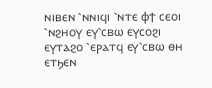ⲛⲓⲃⲉⲛ ⳿ⲛⲛⲓϥⲓ ⳿ⲛⲧⲉ ⲫϯ ⲥⲉⲟⲓ ⳿ⲛϩⲏⲟⲩ ⲉⲩ⳿ⲥⲃⲱ ⲉⲩⲥⲟϩⲓ ⲉⲩⲧⲁϩⲟ ⳿ⲉⲣⲁⲧϥ ⲉⲩ⳿ⲥⲃⲱ ⲑⲏ ⲉⲧϧⲉⲛ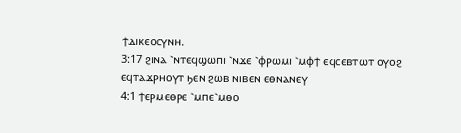ϯⲇⲓⲕⲉⲟⲥⲩⲛⲏ.
3:17 ϩⲓⲛⲁ ⳿ⲛⲧⲉϥϣⲱⲡⲓ ⳿ⲛϫⲉ ⳿ⲫⲣⲱⲙⲓ ⳿ⲙⲫϯ ⲉϥⲥⲉⲃⲧⲱⲧ ⲟⲩⲟϩ ⲉϥⲧⲁϫⲣⲏⲟⲩⲧ ϧⲉⲛ ϩⲱⲃ ⲛⲓⲃⲉⲛ ⲉⲑⲛⲁⲛⲉⲩ
4:1 ϯⲉⲣⲙⲉⲑⲣⲉ ⳿ⲙⲡⲉ⳿ⲙⲑⲟ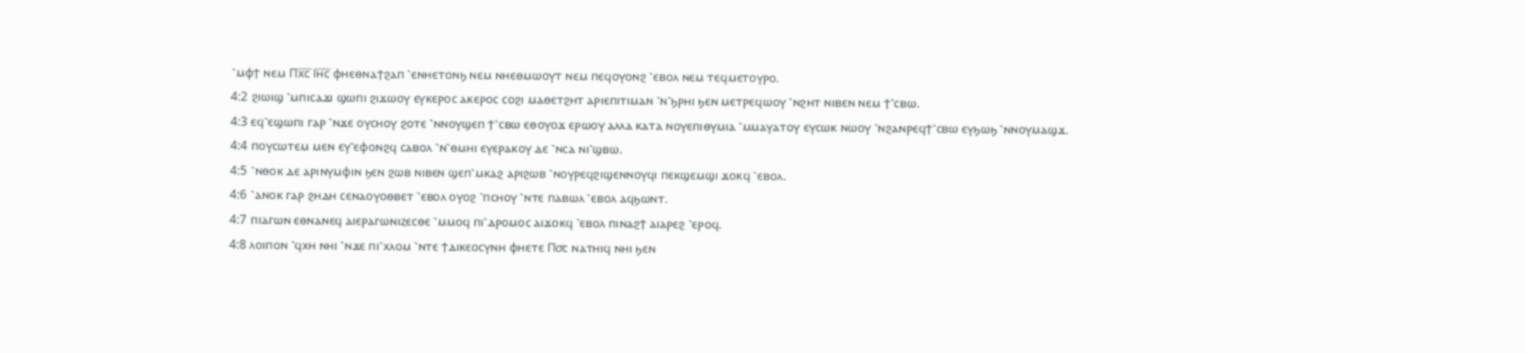⳿ⲙⲫϯ ⲛⲉⲙ Ⲡⲭ̅ⲥ̅ Ⲓⲏ̅ⲥ̅ ⲫⲏⲉⲑⲛⲁϯϩⲁⲡ ⳿ⲉⲛⲏⲉⲧⲟⲛϧ ⲛⲉⲙ ⲛⲏⲉⲑⲙⲱⲟⲩⲧ ⲛⲉⲙ ⲡⲉϥⲟⲩⲟⲛϩ ⳿ⲉⲃⲟⲗ ⲛⲉⲙ ⲧⲉϥⲙⲉⲧⲟⲩⲣⲟ.
4:2 ϩⲓⲱⲓϣ ⳿ⲙⲡⲓⲥⲁϫⲓ ϣⲱⲡⲓ ϩⲓϫⲱⲟⲩ ⲉⲩⲕⲉⲣⲟⲥ ⲁⲕⲉⲣⲟⲥ ⲥⲟϩⲓ ⲙⲁⲑⲉⲧϩⲏⲧ ⲁⲣⲓⲉⲡⲓⲧⲓⲙⲁⲛ ⳿ⲛ⳿ϧⲣⲏⲓ ϧⲉⲛ ⲙⲉⲧⲣⲉϥⲱⲟⲩ ⳿ⲛϩⲏⲧ ⲛⲓⲃⲉⲛ ⲛⲉⲙ ϯ⳿ⲥⲃⲱ.
4:3 ⲉϥ⳿ⲉϣⲱⲡⲓ ⲅⲁⲣ ⳿ⲛϫⲉ ⲟⲩⲥⲏⲟⲩ ϩⲟⲧⲉ ⳿ⲛⲛⲟⲩϣⲉⲡ ϯ⳿ⲥⲃⲱ ⲉⲑⲟⲩⲟϫ ⲉⲣⲱⲟⲩ ⲁⲗⲗⲁ ⲕⲁⲧⲁ ⲛⲟⲩⲉⲡⲓⲑⲩⲙⲓⲁ ⳿ⲙⲙⲁⲩⲁⲧⲟⲩ ⲉⲩⲥⲱⲕ ⲛⲱⲟⲩ ⳿ⲛϩⲁⲛⲣⲉϥϯ⳿ⲥⲃⲱ ⲉⲩϧⲱϧ ⳿ⲛⲛⲟⲩⲙⲁϣϫ.
4:4 ⲡⲟⲩⲥⲱⲧⲉⲙ ⲙⲉⲛ ⲉⲩ⳿ⲉⲫⲟⲛϩϥ ⲥⲁⲃⲟⲗ ⳿ⲛ⳿ⲑⲙⲏⲓ ⲉⲩⲉⲣⲁⲕⲟⲩ ⲇⲉ ⳿ⲛⲥⲁ ⲛⲓ⳿ϣⲃⲱ.
4:5 ⳿ⲛⲑⲟⲕ ⲇⲉ ⲁⲣⲓⲛⲩⲙⲫⲓⲛ ϧⲉⲛ ϩⲱⲃ ⲛⲓⲃⲉⲛ ϣⲉⲡ⳿ⲙⲕⲁϩ ⲁⲣⲓϩⲱⲃ ⳿ⲛⲟⲩⲣⲉϥϩⲓϣⲉⲛⲛⲟⲩϥⲓ ⲡⲉⲕϣⲉⲙϣⲓ ϫⲟⲕϥ ⳿ⲉⲃⲟⲗ.
4:6 ⳿ⲁⲛⲟⲕ ⲅⲁⲣ ϩⲏⲇⲏ ⲥⲉⲛⲁⲟⲩⲟⲑⲃⲉⲧ ⳿ⲉⲃⲟⲗ ⲟⲩⲟϩ ⳿ⲡⲥⲏⲟⲩ ⳿ⲛⲧⲉ ⲡⲁⲃⲱⲗ ⳿ⲉⲃⲟⲗ ⲁϥϧⲱⲛⲧ.
4:7 ⲡⲓⲁⲅⲱⲛ ⲉⲑⲛⲁⲛⲉϥ ⲁⲓⲉⲣⲁⲅⲱⲛⲓⲍⲉⲥⲑⲉ ⳿ⲙⲙⲟϥ ⲡⲓ⳿ⲇⲣⲟⲙⲟⲥ ⲁⲓϫⲟⲕϥ ⳿ⲉⲃⲟⲗ ⲡⲓⲛⲁϩϯ ⲁⲓⲁⲣⲉϩ ⳿ⲉⲣⲟϥ.
4:8 ⲗⲟⲓⲡⲟⲛ ⳿ϥⲭⲏ ⲛⲏⲓ ⳿ⲛϫⲉ ⲡⲓ⳿ⲭⲗⲟⲙ ⳿ⲛⲧⲉ ϯⲇⲓⲕⲉⲟⲥⲩⲛⲏ ⲫⲏⲉⲧⲉ Ⲡ⳪ ⲛⲁⲧⲏⲓϥ ⲛⲏⲓ ϧⲉⲛ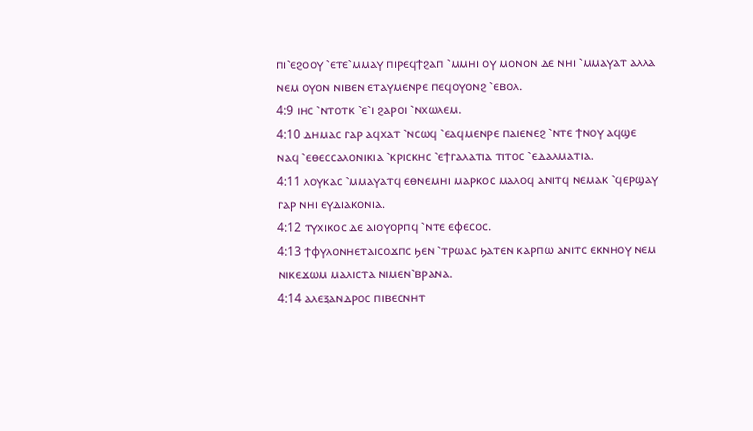ⲡⲓ⳿ⲉϩⲟⲟⲩ ⳿ⲉⲧⲉ⳿ⲙⲙⲁⲩ ⲡⲓⲣⲉϥϯϩⲁⲡ ⳿ⲙⲙⲏⲓ ⲟⲩ ⲙⲟⲛⲟⲛ ⲇⲉ ⲛⲏⲓ ⳿ⲙⲙⲁⲩⲁⲧ ⲁⲗⲗⲁ ⲛⲉⲙ ⲟⲩⲟⲛ ⲛⲓⲃⲉⲛ ⲉⲧⲁⲩⲙⲉⲛⲣⲉ ⲡⲉϥⲟⲩⲟⲛϩ ⳿ⲉⲃⲟⲗ.
4:9 ⲓⲏⲥ ⳿ⲛⲧⲟⲧⲕ ⳿ⲉ⳿ⲓ ϩⲁⲣⲟⲓ ⳿ⲛⲭⲱⲗⲉⲙ.
4:10 ⲇⲏⲙⲁⲥ ⲅⲁⲣ ⲁϥⲭⲁⲧ ⳿ⲛⲥⲱϥ ⳿ⲉⲁϥⲙⲉⲛⲣⲉ ⲡⲁⲓⲉⲛⲉϩ ⳿ⲛⲧⲉ ϯⲛⲟⲩ ⲁϥϣⲉ ⲛⲁϥ ⳿ⲉⲑⲉⲥⲥⲁⲗⲟⲛⲓⲕⲓⲁ ⳿ⲕⲣⲓⲥⲕⲏⲥ ⳿ⲉϯⲅⲁⲗⲁⲧⲓⲁ ⲧⲓⲧⲟⲥ ⳿ⲉⲇⲁⲗⲙⲁⲧⲓⲁ.
4:11 ⲗⲟⲩⲕⲁⲥ ⳿ⲙⲙⲁⲩⲁⲧϥ ⲉⲑⲛⲉⲙⲏⲓ ⲙⲁⲣⲕⲟⲥ ⲙⲁⲗⲟϥ ⲁⲛⲓⲧϥ ⲛⲉⲙⲁⲕ ⳿ϥⲉⲣϣⲁⲩ ⲅⲁⲣ ⲛⲏⲓ ⲉⲩⲇⲓⲁⲕⲟⲛⲓⲁ.
4:12 ⲧⲩⲭⲓⲕⲟⲥ ⲇⲉ ⲁⲓⲟⲩⲟⲣⲡϥ ⳿ⲛⲧⲉ ⲉⲫⲉⲥⲟⲥ.
4:13 ϯⲫⲩⲗⲟⲛⲏⲉⲧⲁⲓⲥⲟϫⲡⲥ ϧⲉⲛ ⳿ⲧⲣⲱⲁⲥ ϧⲁⲧⲉⲛ ⲕⲁⲣⲡⲱ ⲁⲛⲓⲧⲥ ⲉⲕⲛⲏⲟⲩ ⲛⲉⲙ ⲛⲓⲕⲉϫⲱⲙ ⲙⲁⲗⲓⲥⲧⲁ ⲛⲓⲙⲉⲛ⳿ⲃⲣⲁⲛⲁ.
4:14 ⲁⲗⲉⲝⲁⲛⲇⲣⲟⲥ ⲡⲓⲃⲉⲥⲛⲏⲧ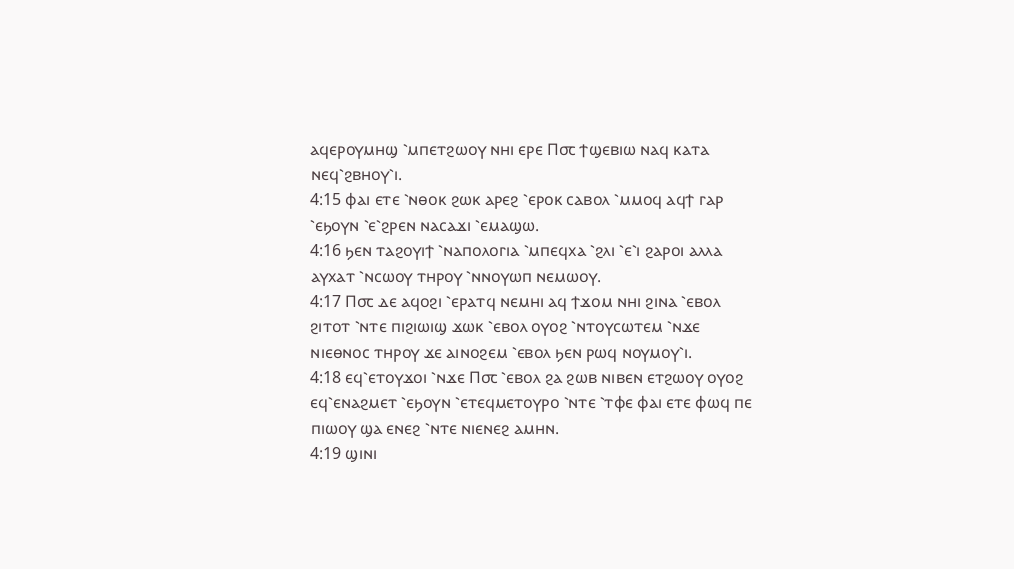ⲁϥⲉⲣⲟⲩⲙⲏϣ ⳿ⲙⲡⲉⲧϩⲱⲟⲩ ⲛⲏⲓ ⲉⲣⲉ Ⲡ⳪ ϯϣⲉⲃⲓⲱ ⲛⲁϥ ⲕⲁⲧⲁ ⲛⲉϥ⳿ϩⲃⲏⲟⲩ⳿ⲓ.
4:15 ⲫⲁⲓ ⲉⲧⲉ ⳿ⲛⲑⲟⲕ ϩⲱⲕ ⲁⲣⲉϩ ⳿ⲉⲣⲟⲕ ⲥⲁⲃⲟⲗ ⳿ⲙⲙⲟϥ ⲁϥϯ ⲅⲁⲣ ⳿ⲉϧⲟⲩⲛ ⳿ⲉ⳿ϩⲣⲉⲛ ⲛⲁⲥⲁϫⲓ ⳿ⲉⲙⲁϣⲱ.
4:16 ϧⲉⲛ ⲧⲁϩⲟⲩⲓϯ ⳿ⲛⲁⲡⲟⲗⲟⲅⲓⲁ ⳿ⲙⲡⲉϥⲭⲁ ⳿ϩⲗⲓ ⳿ⲉ⳿ⲓ ϩⲁⲣⲟⲓ ⲁⲗⲗⲁ ⲁⲩⲭⲁⲧ ⳿ⲛⲥⲱⲟⲩ ⲧⲏⲣⲟⲩ ⳿ⲛⲛⲟⲩⲱⲡ ⲛⲉⲙⲱⲟⲩ.
4:17 Ⲡ⳪ ⲇⲉ ⲁϥⲟϩⲓ ⳿ⲉⲣⲁⲧϥ ⲛⲉⲙⲏⲓ ⲁϥ ϯϫⲟⲙ ⲛⲏⲓ ϩⲓⲛⲁ ⳿ⲉⲃⲟⲗ ϩⲓⲧⲟⲧ ⳿ⲛⲧⲉ ⲡⲓϩⲓⲱⲓϣ ϫⲱⲕ ⳿ⲉⲃⲟⲗ ⲟⲩⲟϩ ⳿ⲛⲧⲟⲩⲥⲱⲧⲉⲙ ⳿ⲛϫⲉ ⲛⲓⲉⲑⲛⲟⲥ ⲧⲏⲣⲟⲩ ϫⲉ ⲁⲓⲛⲟϩⲉⲙ ⳿ⲉⲃⲟⲗ ϧⲉⲛ ⲣⲱϥ ⲛⲟⲩⲙⲟⲩ⳿ⲓ.
4:18 ⲉϥ⳿ⲉⲧⲟⲩϫⲟⲓ ⳿ⲛϫⲉ Ⲡ⳪ ⳿ⲉⲃⲟⲗ ϩⲁ ϩⲱⲃ ⲛⲓⲃⲉⲛ ⲉⲧϩⲱⲟⲩ ⲟⲩⲟϩ ⲉϥ⳿ⲉⲛⲁϩⲙⲉⲧ ⳿ⲉϧⲟⲩⲛ ⳿ⲉⲧⲉϥⲙⲉⲧⲟⲩⲣⲟ ⳿ⲛⲧⲉ ⳿ⲧⲫⲉ ⲫⲁⲓ ⲉⲧⲉ ⲫⲱϥ ⲡⲉ ⲡⲓⲱⲟⲩ ϣⲁ ⲉⲛⲉϩ ⳿ⲛⲧⲉ ⲛⲓⲉⲛⲉϩ ⲁⲙⲏⲛ.
4:19 ϣⲓⲛⲓ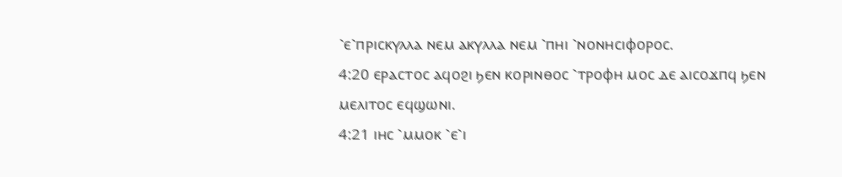⳿ⲉ⳿ⲡⲣⲓⲥⲕⲩⲗⲗⲁ ⲛⲉⲙ ⲁⲕⲩⲗⲗⲁ ⲛⲉⲙ ⳿ⲡⲏⲓ ⳿ⲛⲟⲛⲏⲥⲓⲫⲟⲣⲟⲥ.
4:20 ⲉⲣⲁⲥⲧⲟⲥ ⲁϥⲟϩⲓ ϧⲉⲛ ⲕⲟⲣⲓⲛⲑⲟⲥ ⳿ⲧⲣⲟⲫⲏ ⲙⲟⲥ ⲇⲉ ⲁⲓⲥⲟϫⲡϥ ϧⲉⲛ ⲙⲉⲗⲓⲧⲟⲥ ⲉϥϣⲱⲛⲓ.
4:21 ⲓⲏⲥ ⳿ⲙⲙⲟⲕ ⳿ⲉ⳿ⲓ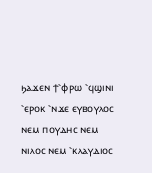ϧⲁϫⲉⲛ ϯ⳿ⲫⲣⲱ ⳿ϥϣⲓⲛⲓ ⳿ⲉⲣⲟⲕ ⳿ⲛϫⲉ ⲉⲩⲃⲟⲩⲗⲟⲥ ⲛⲉⲙ ⲡⲟⲩⲇⲏⲥ ⲛⲉⲙ ⲛⲓⲗⲟⲥ ⲛⲉⲙ ⳿ⲕⲗⲁⲩⲇⲓⲟⲥ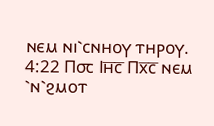ⲛⲉⲙ ⲛⲓ⳿ⲥⲛⲏⲟⲩ ⲧⲏⲣⲟⲩ.
4:22 Ⲡ⳪ Ⲓⲏ̅ⲥ̅ Ⲡⲭ̅ⲥ̅ ⲛⲉⲙ ⳿ⲛ⳿ϩⲙⲟⲧ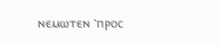ⲛⲉⲙⲱⲧⲉⲛ ⳿ⲡⲣⲟⲥ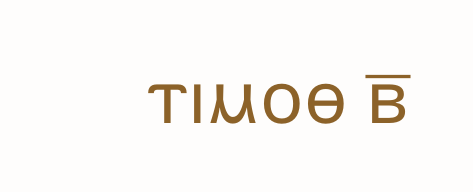ⲧⲓⲙⲟⲑ ⲃ̅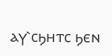ⲁⲩ⳿ⲥϧⲏⲧⲥ ϧⲉⲛ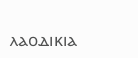ⲗⲁⲟⲇⲓⲕⲓⲁ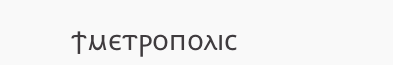ϯⲙⲉⲧⲣⲟⲡⲟⲗⲓⲥ